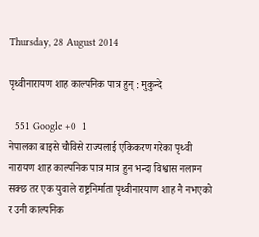Thursday, 28 August 2014

पृथ्वीनारायण शाह काल्पनिक पात्र हुन् : मुकुन्दे

  551 Google +0  1
नेपालका बाइसे चौविसे राज्यलाई एकिकरण गरेका पृथ्वी नारायण शाह काल्पनिक पात्र मात्र हुन भन्दा विश्वास नलाग्न सक्छ तर एक युवाले राष्ट्रनिर्माता पृथ्वीनारयाण शाह नै नभएको र उनी काल्पनिक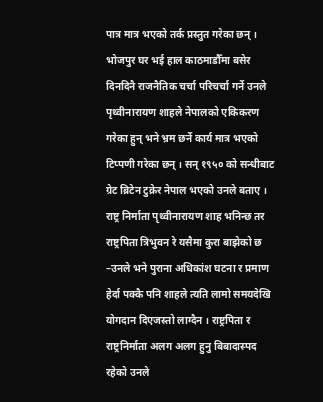पात्र मात्र भएको तर्क प्रस्तुत गरेका छन् ।
भोजपुर घर भई हाल काठमाडौँमा बसेर दिनदिनै राजनैतिक चर्चा परिचर्चा गर्ने उनले पृथ्वीनारायण शाहले नेपालको एकिकरण गरेका हुन् भने भ्रम छर्ने कार्य मात्र भएको टिप्पणी गरेका छन् । सन् १९५० को सन्धीबाट ग्रेट ब्रिटेन टुक्रेर नेपाल भएको उनले बताए । राष्ट्र निर्माता पृथ्वीनारायण शाह भनिन्छ तर राष्ट्रपिता त्रिभुवन रे यसैमा कुरा बाझेको छ –उनले भने पुराना अधिकांश घटना र प्रमाण हेर्दा पक्कै पनि शाहले त्यति लामो समयदेखि योगदान दिएजस्तो लाग्दैन । राष्ट्रपिता र राष्ट्रनिर्माता अलग अलग हुनु बिबादास्पद रहेको उनले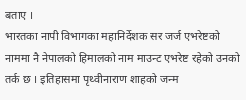बताए ।
भारतका नापी विभागका महानिर्देशक सर जर्ज एभरेष्टको नाममा नै नेपालको हिमालको नाम माउन्ट एभरेष्ट रहेको उनको तर्क छ । इतिहासमा पृथ्वीनाराण शाहको जन्म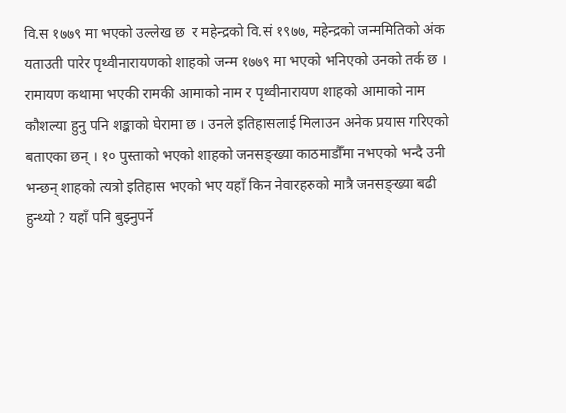वि.स १७७९ मा भएको उल्लेख छ  र महेन्द्रको वि.सं १९७७, महेन्द्रको जन्ममितिको अंक यताउती पारेर पृथ्वीनारायणको शाहको जन्म १७७९ मा भएको भनिएको उनको तर्क छ ।
रामायण कथामा भएकी रामकी आमाको नाम र पृथ्वीनारायण शाहको आमाको नाम कौशल्या हुनु पनि शङ्काको घेरामा छ । उनले इतिहासलाई मिलाउन अनेक प्रयास गरिएको बताएका छन् । १० पुस्ताको भएको शाहको जनसङ्ख्या काठमाडौँमा नभएको भन्दै उनी भन्छन् शाहको त्यत्रो इतिहास भएको भए यहाँ किन नेवारहरुको मात्रै जनसङ्ख्या बढी हुन्थ्यो ? यहाँ पनि बुझ्नुपर्ने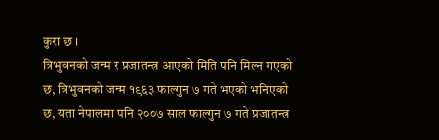कुरा छ ।
त्रिभुवनको जन्म र प्रजातन्त्र आएको मिति पनि मिल्न गएको छ, त्रिभुवनको जन्म १९६३ फाल्गुन ७ गते भएको भनिएको छ, यता नेपालमा पनि २००७ साल फाल्गुन ७ गते प्रजातन्त्र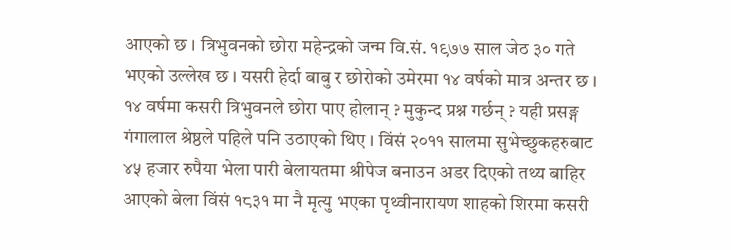आएको छ । त्रिभुवनको छोरा महेन्द्रको जन्म वि.सं. १९७७ साल जेठ ३० गते भएको उल्लेख छ । यसरी हेर्दा बाबु र छोरोको उमेरमा १४ वर्षको मात्र अन्तर छ । १४ वर्षमा कसरी त्रिभुवनले छोरा पाए होलान् ? मुकुन्द प्रश्न गर्छन् ? यही प्रसङ्ग गंगालाल श्रेष्ठले पहिले पनि उठाएको थिए । विंसं २०११ सालमा सुभेच्छुकहरुबाट ४५ हजार रुपैया भेला पारी बेलायतमा श्रीपेज बनाउन अडर दिएको तथ्य बाहिर आएको बेला विंसं १८३१ मा नै मृत्यु भएका पृथ्वीनारायण शाहको शिरमा कसरी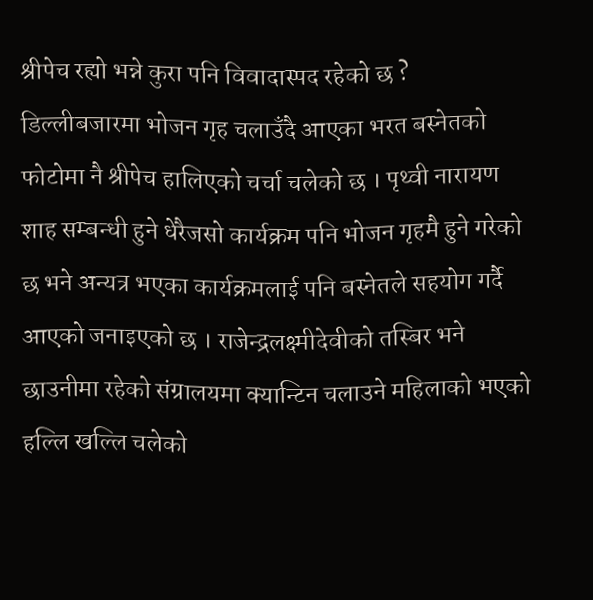श्रीपेच रह्यो भन्ने कुरा पनि विवादास्पद रहेको छ ?
डिल्लीबजारमा भोजन गृह चलाउँदै आएका भरत बस्नेतको फोटोमा नै श्रीपेच हालिएको चर्चा चलेको छ । पृथ्वी नारायण शाह सम्बन्धी हुने धेरैजसो कार्यक्रम पनि भोजन गृहमै हुने गरेको छ भने अन्यत्र भएका कार्यक्रमलाई पनि बस्नेतले सहयोग गर्दै आएको जनाइएको छ । राजेन्द्रलक्ष्मीदेवीको तस्बिर भने छाउनीमा रहेको संग्रालयमा क्यान्टिन चलाउने महिलाको भएको हल्लि खल्लि चलेको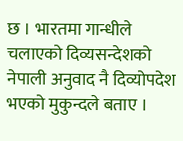छ । भारतमा गान्धीले चलाएको दिव्यसन्देशको नेपाली अनुवाद नै दिव्योपदेश भएको मुकुन्दले बताए ।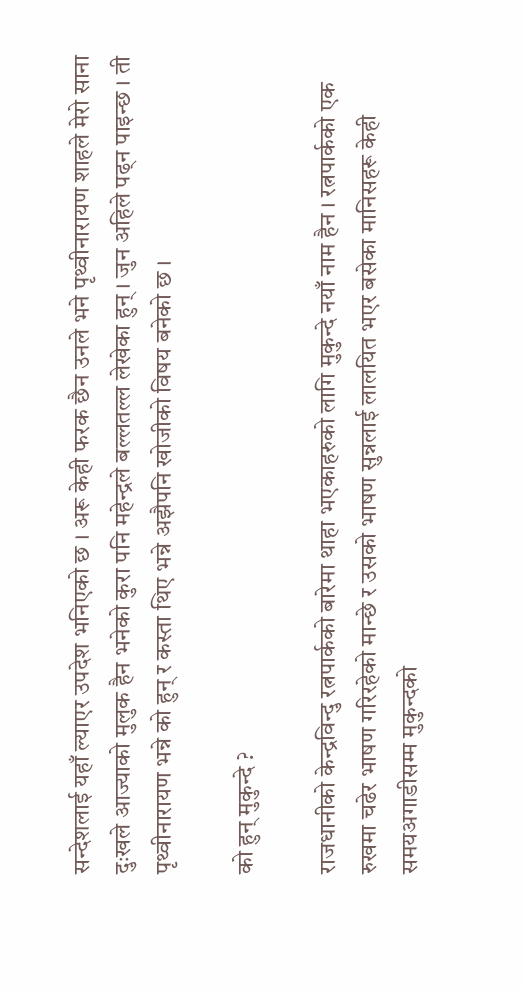सन्देशलाई यहाँ ल्याएर उपदेश भनिएको छ । अरू केही फरक छैन उनले भने पृथ्वीनारायण शाहले मेरो साना दुःखले आज्याको मुलुक हैन भनेको कुरा पनि महेन्द्रले बल्लतल्ल लेखेका हुन् । जुन अहिले पढ्न पाइन्छ । ती पृथ्वीनारायण भन्ने को हुन् र कस्ता थिए भन्ने अझैपनि खोजीको विषय बनेको छ ।

को हुन् मुकुन्दे ?

राजधानीको केन्द्रविन्दु रत्नपार्कको बारेमा थाहा भएकाहरुको लागि मुकुन्दे नयाँ नाम हैन । रत्नपार्कको एक रुखमा चढेर भाषण गरिरहेको मान्छे र उसको भाषण सुन्नलाई लालयित भएर बसेका मानिसहरू केही समयअगाडीसम्म मुकुन्दको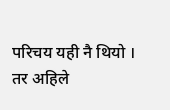परिचय यही नै थियो । तर अहिले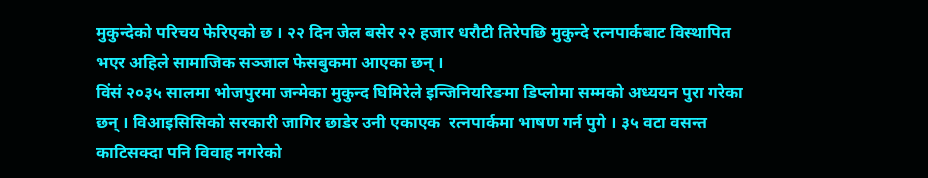मुकुन्देको परिचय फेरिएको छ । २२ दिन जेल बसेर २२ हजार धरौटी तिरेपछि मुकुन्दे रत्नपार्कबाट विस्थापित भएर अहिले सामाजिक सञ्जाल फेसबुकमा आएका छन् ।
विंसं २०३५ सालमा भोजपुरमा जन्मेका मुकुन्द घिमिरेले इन्जिनियरिङमा डिप्लोमा सम्मको अध्ययन पुरा गरेका छन् । विआइसिसिको सरकारी जागिर छाडेर उनी एकाएक  रत्नपार्कमा भाषण गर्न पुगे । ३५ वटा वसन्त काटिसक्दा पनि विवाह नगरेको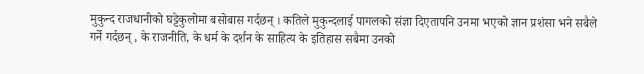मुकुन्द राजधानीको घट्टेकुलोमा बसोबास गर्दछन् । कतिले मुकुन्दलाई पागलको संज्ञा दिएतापनि उनमा भएको ज्ञान प्रशंसा भने सबैले गर्ने गर्दछन् , के राजनीति, के धर्म के दर्शन के साहित्य के इतिहास सबैमा उनको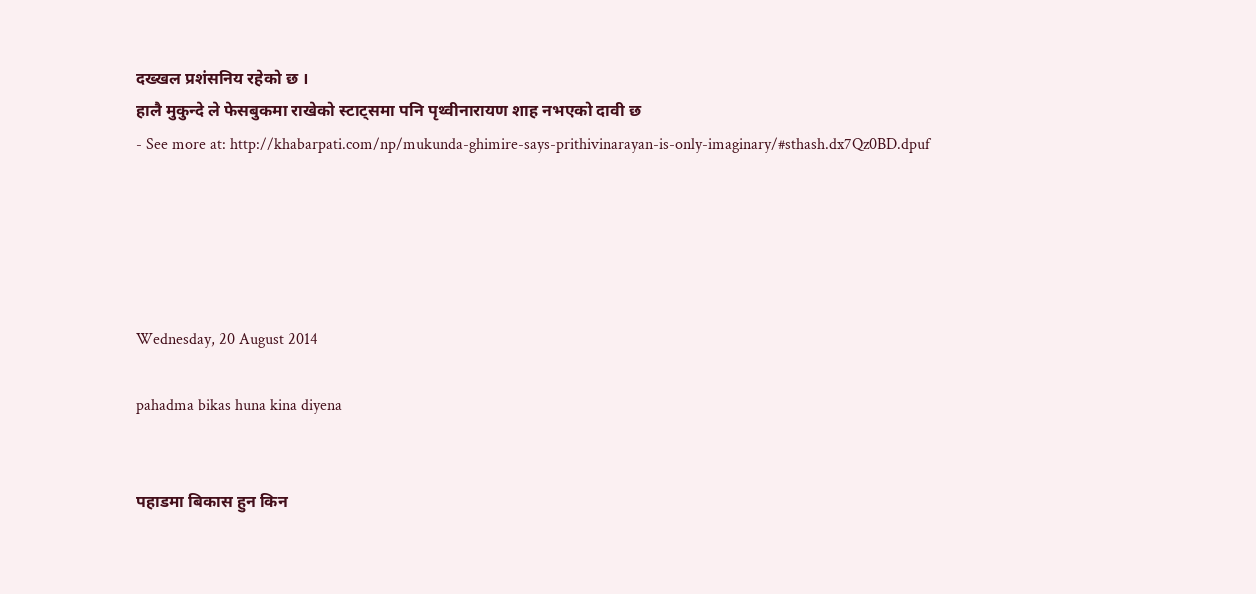दख्खल प्रशंसनिय रहेको छ ।
हालै मुकुन्दे ले फेसबुकमा राखेको स्टाट्समा पनि पृथ्वीनारायण शाह नभएको दावी छ
- See more at: http://khabarpati.com/np/mukunda-ghimire-says-prithivinarayan-is-only-imaginary/#sthash.dx7Qz0BD.dpuf





Wednesday, 20 August 2014

pahadma bikas huna kina diyena


पहाडमा बिकास हुन किन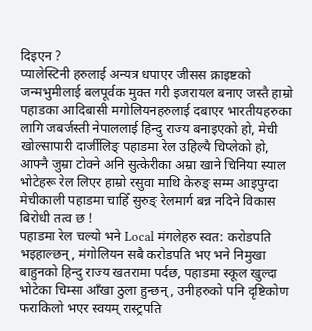दिइएन ?
प्यालेस्टिनी हरुलाई अन्यत्र धपाएर जीसस क्राइष्टको जन्मभुमीलाई बलपूर्वक मुक्त गरी इजरायल बनाए जस्तै हाम्रो पहाडका आदिबासी मगोलियनहरुलाई दबाएर भारतीयहरुका लागि जबर्जस्ती नेपाललाई हिन्दु राज्य बनाइएको हो, मेची खोल्सापारी दार्जीलिङ् पहाडमा रेल उहिल्यै चिप्लेको हो, आफ्नै जुम्रा टोक्ने अनि सुत्केरीका अम्रा खाने चिनिया स्याल भोटेहरू रेल लिएर हाम्रो रसुवा माथि केरुङ् सम्म आइपुग्दा मेचीकाली पहाडमा चाहिँ सुरुङ् रेलमार्ग बन्न नदिने विकास बिरोधी तत्व छ !
पहाडमा रेल चल्यो भने Local मंगलेहरु स्वत: करोडपति भइहाल्छन्, मंगोलियन सबै करोडपति भए भने निमुखा बाहुनको हिन्दु राज्य खतरामा पर्दछ, पहाडमा स्कूल खुल्दा भोटेका चिम्सा आँखा ठुला हुन्छन् , उनीहरुको पनि दृष्टिकोण फराकिलो भएर स्वयम् रास्ट्रपति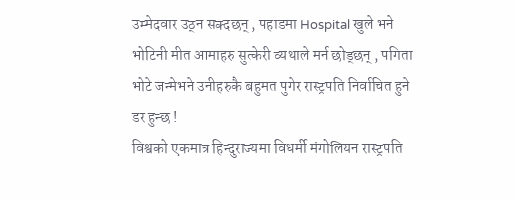उम्मेदवार उठ्न सक्दछन् , पहाडमा Hospital खुले भने भोटिनी मीत आमाहरु सुत्केरी व्यथाले मर्न छोड्छन् , पगिता भोटे जन्मेभने उनीहरुकै बहुमत पुगेर रास्ट्रपति निर्वाचित हुने डर हुन्छ !
विश्वको एकमात्र हिन्दुराज्यमा विधर्मी मंगोलियन रास्ट्रपति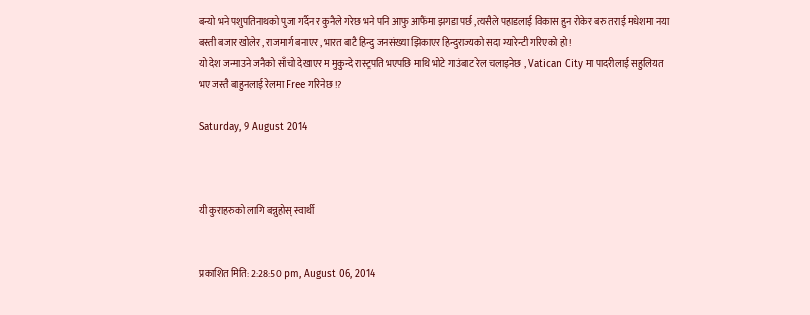बन्यो भने पशुपतिनाथको पुजा गर्दैन र कुनैले गरेछ भने पनि आफु आफैंमा झगडा पर्छ ,त्यसैले पहाडलाई विकास हुन रोकेर बरु तराई मधेशमा नया बस्ती बजार खोलेर , राजमार्ग बनाएर , भारत बाटै हिन्दु जनसंख्या झिकाएर हिन्दुराज्यको सदा ग्यारेन्टी गरिएको हो !
यो देश जन्माउने जनैको साँचो देखाएर म मुकुन्दे रास्ट्रपति भएपछि माथि भोटे गाउंबाट रेल चलाइनेछ , Vatican City मा पादरीलाई सहुलियत भए जस्तै बाहुनलाई रेलमा Free गरिनेछ !?

Saturday, 9 August 2014



यी कुराहरुको लागि बन्नुहोस् स्वार्थी


प्रकाशित मिति: 2:28:50 pm, August 06, 2014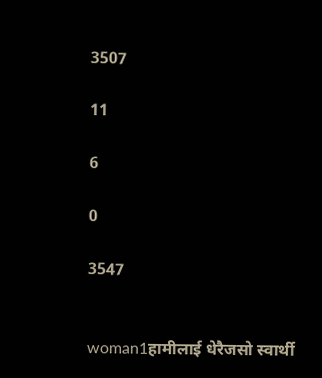3507

11

6

0

3547


woman1हामीलाई धेरैजसो स्वार्थी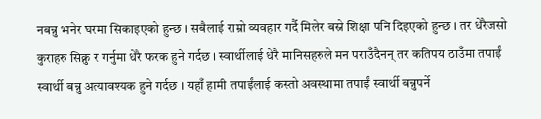नबन्नु भनेर घरमा सिकाइएको हुन्छ । सबैलाई राम्रो व्यवहार गर्दै मिलेर बस्ने शिक्षा पनि दिइएको हुन्छ । तर धेरैजसो कुराहरु सिक्नु र गर्नुमा धेरै फरक हुने गर्दछ । स्वार्थीलाई धेरै मानिसहरुले मन पराउँदैनन् तर कतिपय ठाउँमा तपाईं स्वार्थी बन्नु अत्यावश्यक हुने गर्दछ । यहाँ हामी तपाईंलाई कस्तो अवस्थामा तपाईं स्वार्थी बन्नुपर्ने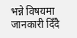भन्ने विषयमा जानकारी दिँदै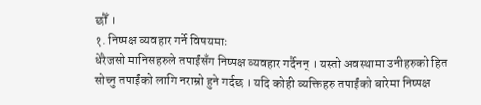छौँ ।
१. निष्पक्ष व्यवहार गर्ने विषयमाः
धेरैजसो मानिसहरुले तपाईंसँग निष्पक्ष व्यवहार गर्दैनन् । यस्तो अवस्थामा उनीहरुको हित सोच्नु तपाईंको लागि नराम्रो हुने गर्दछ । यदि कोही व्यक्तिहरु तपाईंको बारेमा निष्पक्ष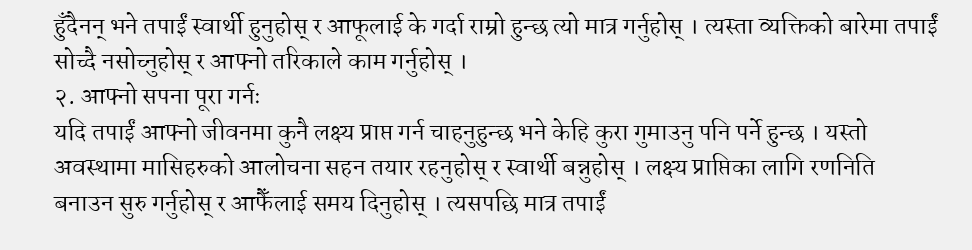हुँदैनन् भने तपाईं स्वार्थी हुनुहोस् र आफूलाई के गर्दा राम्रो हुन्छ त्यो मात्र गर्नुहोस् । त्यस्ता व्यक्तिको बारेमा तपाईं सोच्दै नसोच्नुहोस् र आफ्नो तरिकाले काम गर्नुहोस् ।
२. आफ्नो सपना पूरा गर्नः
यदि तपाईं आफ्नो जीवनमा कुनै लक्ष्य प्राप्त गर्न चाहनुहुन्छ भने केहि कुरा गुमाउनु पनि पर्ने हुन्छ । यस्तो अवस्थामा मासिहरुको आलोचना सहन तयार रहनुहोस् र स्वार्थी बन्नुहोस् । लक्ष्य प्राप्तिका लागि रणनिति बनाउन सुरु गर्नुहोस् र आफैँलाई समय दिनुहोस् । त्यसपछि मात्र तपाईं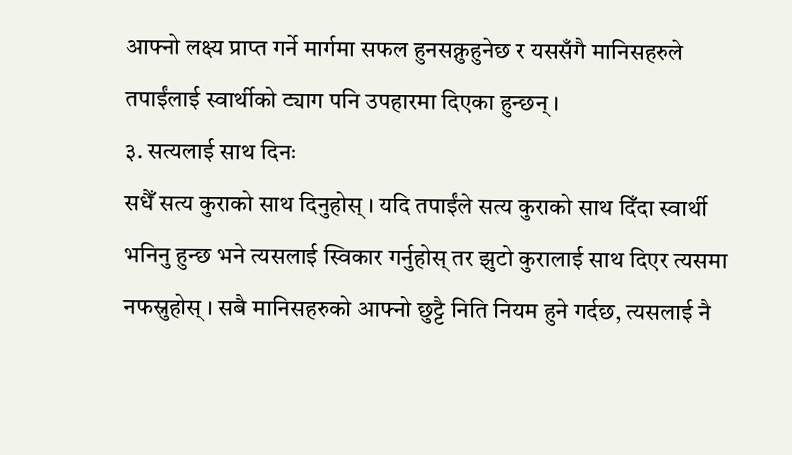आफ्नो लक्ष्य प्राप्त गर्ने मार्गमा सफल हुनसक्नुहुनेछ र यससँगै मानिसहरुले तपाईंलाई स्वार्थीको ट्याग पनि उपहारमा दिएका हुन्छन् ।
३. सत्यलाई साथ दिनः
सधैँ सत्य कुराको साथ दिनुहोस् । यदि तपाईंले सत्य कुराको साथ दिँदा स्वार्थी भनिनु हुन्छ भने त्यसलाई स्विकार गर्नुहोस् तर झुटो कुरालाई साथ दिएर त्यसमा नफस्नुहोस् । सबै मानिसहरुको आफ्नो छुट्टै निति नियम हुने गर्दछ, त्यसलाई नै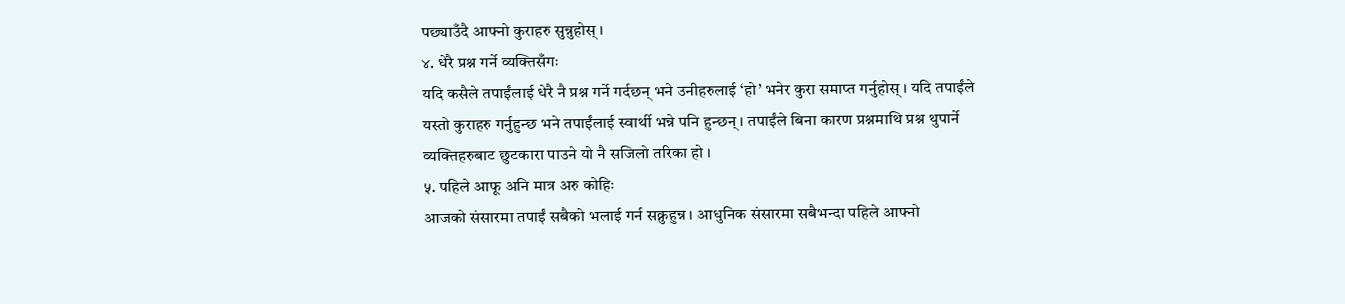पछ्याउँदै आफ्नो कुराहरु सुन्नुहोस् ।
४. धेरै प्रश्न गर्ने व्यक्तिसँगः
यदि कसैले तपाईंलाई धेरै नै प्रश्न गर्ने गर्दछन् भने उनीहरुलाई ‘हो’ भनेर कुरा समाप्त गर्नुहोस् । यदि तपाईंले यस्तो कुराहरु गर्नुहुन्छ भने तपाईंलाई स्वार्थी भन्ने पनि हुन्छन् । तपाईंले बिना कारण प्रश्नमाथि प्रश्न थुपार्ने व्यक्तिहरुबाट छुटकारा पाउने यो नै सजिलो तरिका हो ।
५. पहिले आफू अनि मात्र अरु कोहिः
आजको संसारमा तपाईं सबैको भलाई गर्न सक्नुहुन्न । आधुनिक संसारमा सबैभन्दा पहिले आफ्नो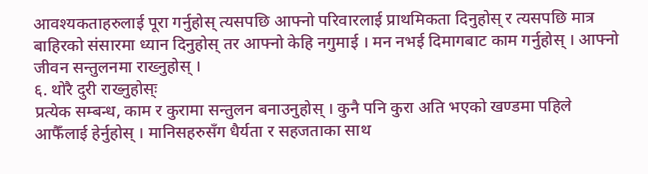आवश्यकताहरुलाई पूरा गर्नुहोस् त्यसपछि आफ्नो परिवारलाई प्राथमिकता दिनुहोस् र त्यसपछि मात्र बाहिरको संसारमा ध्यान दिनुहोस् तर आफ्नो केहि नगुमाई । मन नभई दिमागबाट काम गर्नुहोस् । आफ्नो जीवन सन्तुलनमा राख्नुहोस् ।
६. थोरै दुरी राख्नुहोस्ः
प्रत्येक सम्बन्ध, काम र कुरामा सन्तुलन बनाउनुहोस् । कुनै पनि कुरा अति भएको खण्डमा पहिले आफैँलाई हेर्नुहोस् । मानिसहरुसँग धैर्यता र सहजताका साथ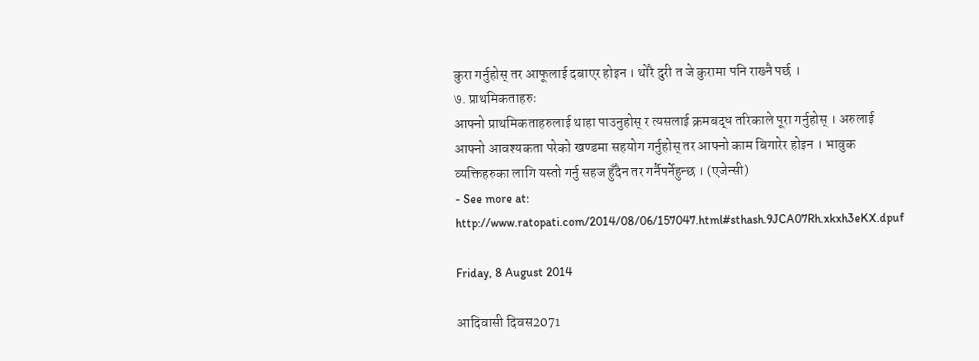कुरा गर्नुहोस् तर आफूलाई दबाएर होइन । थोरै दुरी त जे कुरामा पनि राख्नै पर्छ ।
७. प्राथमिकताहरुः
आफ्नो प्राथमिकताहरुलाई थाहा पाउनुहोस् र त्यसलाई क्रमबद्ध तरिकाले पूरा गर्नुहोस् । अरुलाई आफ्नो आवश्यकता परेको खण्डमा सहयोग गर्नुहोस् तर आफ्नो काम बिगारेर होइन । भावुक व्यक्तिहरुका लागि यस्तो गर्नु सहज हुँदैन तर गर्नैपर्नेहुन्छ । (एजेन्सी)
- See more at: http://www.ratopati.com/2014/08/06/157047.html#sthash.9JCA07Rh.xkxh3eKX.dpuf

Friday, 8 August 2014

आदिवासी दिवस2071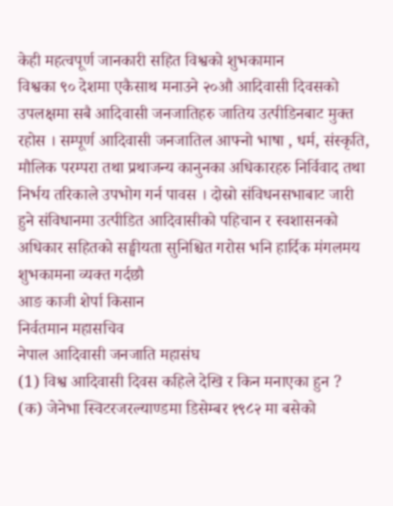केही महत्वपूर्ण जानकारी सहित विश्वको शुभकामान
विश्वका ९० देशमा एकैसाथ मनाउने २०औ आदिवासी दिवसको उपलक्षमा सबै आदिवासी जनजातिहरु जातिय उत्पीडिनबाट मुक्त रहोस । सम्पूर्ण आदिवासी जनजातिल आफ्नो भाषा , धर्म, संस्कृति, मौलिक परम्परा तथा प्रथाजन्य कानुनका अधिकारहरु निर्विवाद तथा निर्भय तरिकाले उपभोग गर्न पावस । दोस्रो संविधनसभाबाट जारी हुने संविधानमा उत्पीडित आदिवासीको पहिचान र स्वशासनको अधिकार सहितको सङ्घीयता सुनिश्चित गरोस भनि हार्दिक मंगलमय शुभकामना व्यक्त गर्दछौ
आङ काजी शेर्पा किसान
निर्वतमान महासचिव
नेपाल आदिवासी जनजाति महासंघ
(1) विश्व आदिवासी दिवस कहिले देखि र किन मनाएका हुन ?
(क) जेनेभा स्विटरजरल्याण्डमा डिसेम्बर १९८२ मा बसेको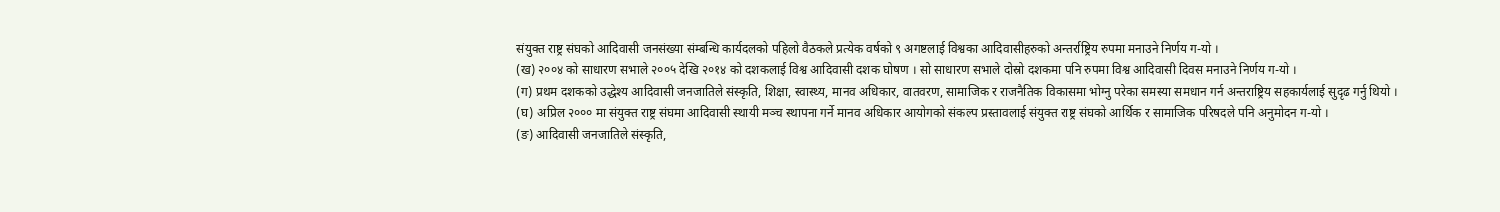संयुक्त राष्ट्र संघको आदिवासी जनसंख्या संम्बन्धि कार्यदलको पहिलो वैठकले प्रत्येक वर्षको ९ अगष्टलाई विश्वका आदिवासीहरुको अन्तर्राष्ट्रिय रुपमा मनाउने निर्णय ग-यो ।
(ख) २००४ को साधारण सभाले २००५ देखि २०१४ को दशकलाई विश्व आदिवासी दशक घोषण । सो साधारण सभाले दोस्रो दशकमा पनि रुपमा विश्व आदिवासी दिवस मनाउने निर्णय ग-यो ।
(ग) प्रथम दशकको उद्धेश्य आदिवासी जनजातिले संस्कृति, शिक्षा, स्वास्थ्य, मानव अधिकार, वातवरण, सामाजिक र राजनैतिक विकासमा भोग्नु परेका समस्या समधान गर्न अन्तराष्ट्रिय सहकार्यलाई सुदृढ गर्नु थियो ।
(घ) अप्रिल २००० मा संयुक्त राष्ट्र संघमा आदिवासी स्थायी मञ्च स्थापना गर्ने मानव अधिकार आयोगको संकल्प प्रस्तावलाई संयुक्त राष्ट्र संघको आर्थिक र सामाजिक परिषदले पनि अनुमोदन ग-यो ।
(ङ) आदिवासी जनजातिले संस्कृति,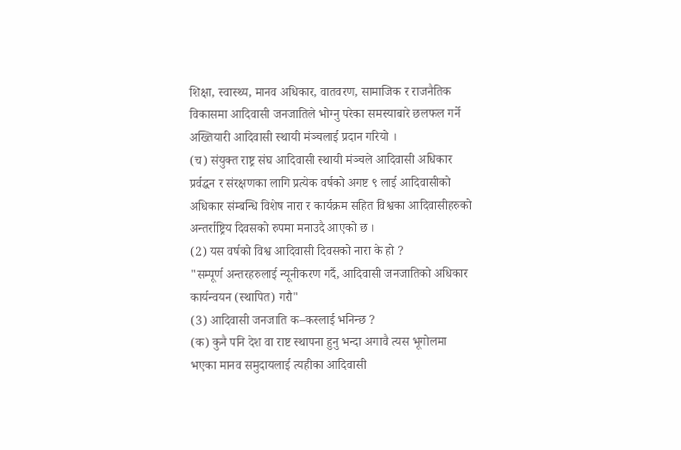शिक्षा, स्वास्थ्य, मानव अधिकार, वातवरण, सामाजिक र राजनैतिक विकासमा आदिवासी जनजातिले भोग्नु परेका समस्याबारे छलफल गर्ने अख्तियारी आदिवासी स्थायी मंञ्चलाई प्रदान गरियो ।
(च) संयुक्त राष्ट्र संघ आदिवासी स्थायी मंञ्चले आदिवासी अधिकार प्रर्वद्धन र संरक्षणका लागि प्रत्येक वर्षको अगष्ट ९ लाई आदिवासीको अधिकार संम्बन्धि विशेष नारा र कार्यक्रम सहित विश्वका आदिवासीहरुको अन्तर्राष्ट्रिय दिवसको रुपमा मनाउदै आएको छ ।
(2) यस वर्षको विश्व आदिवासी दिवसको नारा के हो ?
"सम्पूर्ण अन्तरहरुलाई न्यूनीकरण गर्दै, आदिवासी जनजातिको अधिकार कार्यन्वयन (स्थापित) गरौ"
(3) आदिवासी जनजाति क–कस्लाई भनिन्छ ?
(क) कुनै पनि देश वा राष्ट स्थापना हुनु भन्दा अगावै त्यस भूगोलमा भएका मानव समुदायलाई त्यहीका आदिवासी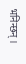भनिन्छन् ।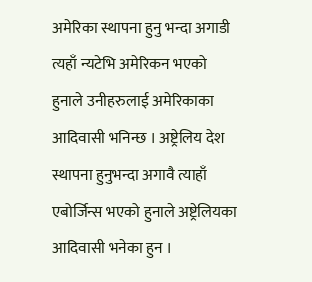अमेरिका स्थापना हुनु भन्दा अगाडी त्यहाँ न्यटेभि अमेरिकन भएको हुनाले उनीहरुलाई अमेरिकाका आदिवासी भनिन्छ । अष्ट्रेलिय देश स्थापना हुनुभन्दा अगावै त्याहाँ एबोर्जिन्स भएको हुनाले अष्ट्रेलियका आदिवासी भनेका हुन ।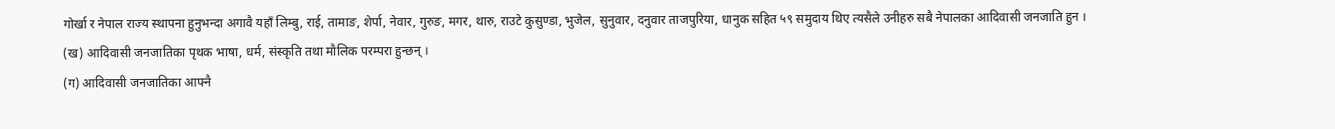गोर्खा र नेपाल राज्य स्थापना हुनुभन्दा अगावै यहाँ लिम्बु, राई, तामाङ, शेर्पा, नेवार, गुरुङ, मगर, थारु, राउटे कुसुण्डा, भुजेल, सुनुवार, दनुवार ताजपुरिया, धानुक सहित ५९ समुदाय थिए त्यसैले उनीहरु सबै नेपालका आदिवासी जनजाति हुन ।
(ख) आदिवासी जनजातिका पृथक भाषा, धर्म, संस्कृति तथा मौलिक परम्परा हुन्छन् ।
(ग) आदिवासी जनजातिका आफ्नै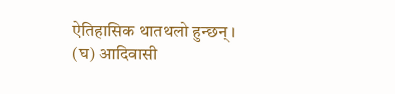ऐतिहासिक थातथलो हुन्छन् ।
(घ) आदिवासी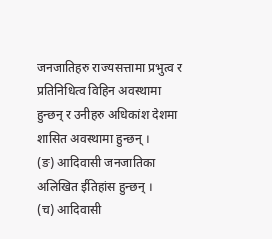जनजातिहरु राज्यसत्तामा प्रभुत्व र प्रतिनिधित्व विहिन अवस्थामा हुन्छन् र उनीहरु अधिकांश देशमा शासित अवस्थामा हुन्छन् ।
(ङ) आदिवासी जनजातिका अलिखित ईतिहांस हुन्छन् ।
(च) आदिवासी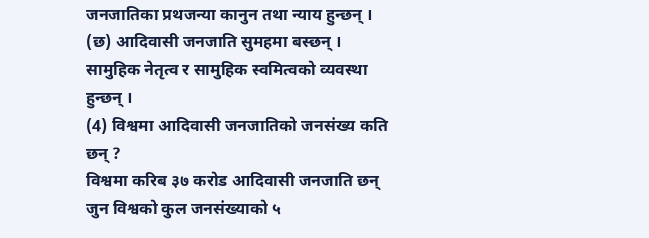जनजातिका प्रथजन्या कानुन तथा न्याय हुन्छन् ।
(छ) आदिवासी जनजाति सुमहमा बस्छन् । सामुहिक नेतृत्व र सामुहिक स्वमित्वको व्यवस्था हुन्छन् ।
(4) विश्वमा आदिवासी जनजातिको जनसंख्य कति छन् ?
विश्वमा करिब ३७ करोड आदिवासी जनजाति छन् जुन विश्वको कुल जनसंख्याको ५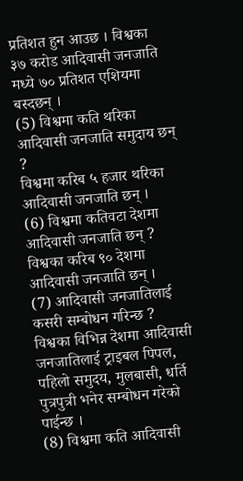प्रतिशत हुन आउछ । विश्वका ३७ करोड आदिवासी जनजाति मध्ये ७० प्रतिशत एशियमा बस्दछन् ।
(5) विश्वमा कति थरिका आदिवासी जनजाति समुदाय छन् ?
विश्वमा करिब ५ हजार थरिका आदिवासी जनजाति छन् ।
(6) विश्वमा कतिवटा देशमा आदिवासी जनजाति छन् ?
विश्वका करिब ९० देशमा आदिवासी जनजाति छन् ।
(7) आदिवासी जनजातिलाई कसरी सम्बोधन गरिन्छ ?
विश्वका विभिन्न देशमा आदिवासी जनजातिलाई ट्राइबल पिपल, पहिलो समुदय, मुलबासी, धर्ति पुत्रपुत्री भनेर सम्बोधन गरेको पाईन्छ ।
(8) विश्वमा कति आदिवासी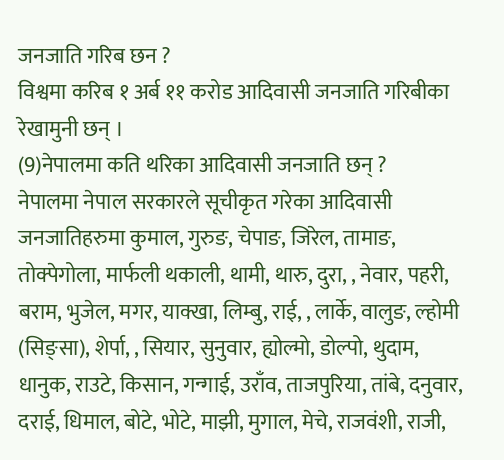जनजाति गरिब छन ?
विश्वमा करिब १ अर्ब ११ करोड आदिवासी जनजाति गरिबीका रेखामुनी छन् ।
(9)नेपालमा कति थरिका आदिवासी जनजाति छन् ?
नेपालमा नेपाल सरकारले सूचीकृत गरेका आदिवासी जनजातिहरुमा कुमाल, गुरुङ, चेपाङ, जिरेल, तामाङ, तोक्पेगोला, मार्फली थकाली, थामी, थारु, दुरा, , नेवार, पहरी, बराम, भुजेल, मगर, याक्खा, लिम्बु, राई, , लार्के, वालुङ, ल्होमी (सिङ्सा), शेर्पा, , सियार, सुनुवार, ह्योल्मो, डोल्पो, थुदाम, धानुक, राउटे, किसान, गन्गाई, उराँव, ताजपुरिया, तांबे, दनुवार, दराई, धिमाल, बोटे, भोटे, माझी, मुगाल, मेचे, राजवंशी, राजी,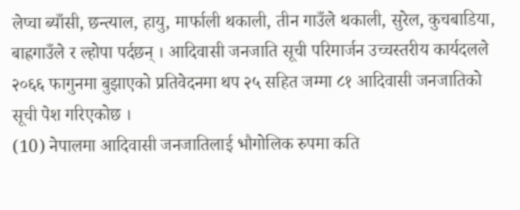लेप्चा ब्याँसी, छन्त्याल, हायु, मार्फाली थकाली, तीन गाउँले थकाली, सुरेल, कुचबाडिया, बाह्रगाउँले र ल्होपा पर्दछन् । आदिवासी जनजाति सूची परिमार्जन उच्चस्तरीय कार्यदलले २०६६ फागुनमा बुझाएको प्रतिवेदनमा थप २५ सहित जम्मा ८१ आदिवासी जनजातिको सूची पेश गरिएकोछ ।
(10) नेपालमा आदिवासी जनजातिलाई भौगोलिक रुपमा कति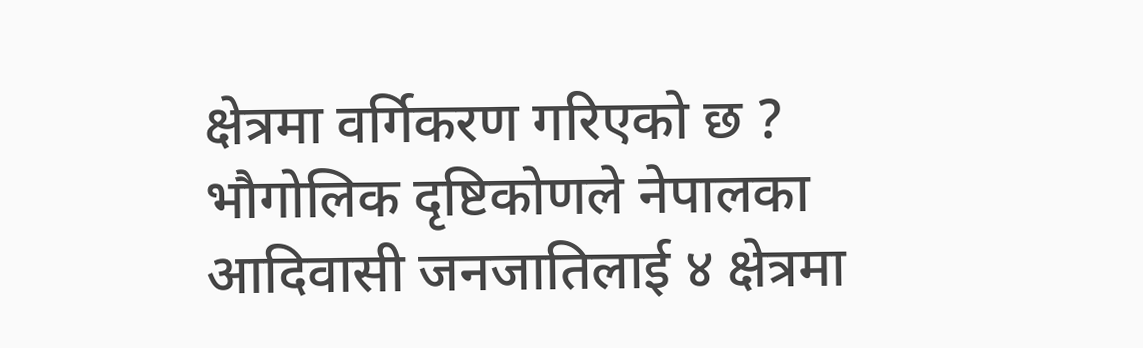क्षेत्रमा वर्गिकरण गरिएको छ ?
भौगोलिक दृष्टिकोणले नेपालका आदिवासी जनजातिलाई ४ क्षेत्रमा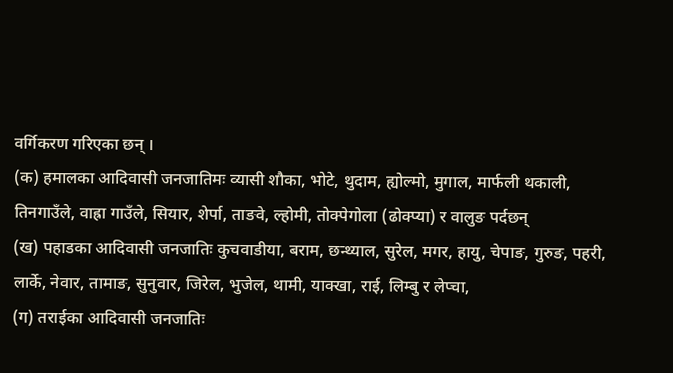वर्गिकरण गरिएका छन् ।
(क) हमालका आदिवासी जनजातिमः व्यासी शौका, भोटे, थुदाम, ह्योल्मो, मुगाल, मार्फली थकाली, तिनगाउँले, वाह्रा गाउँले, सियार, शेर्पा, ताङवे, ल्होमी, तोक्पेगोला (ढोक्प्या) र वालुङ पर्दछन्
(ख) पहाडका आदिवासी जनजातिः कुचवाडीया, बराम, छन्थ्याल, सुरेल, मगर, हायु, चेपाङ, गुरुङ, पहरी, लार्के, नेवार, तामाङ, सुनुवार, जिरेल, भुजेल, थामी, याक्खा, राई, लिम्बु र लेप्चा,
(ग) तराईका आदिवासी जनजातिः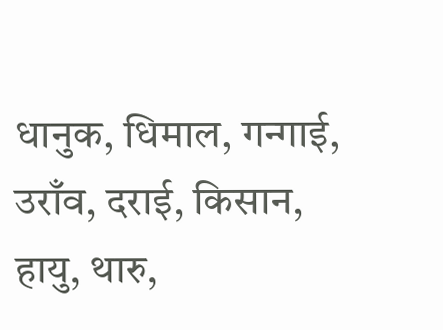धानुक, धिमाल, गन्गाई, उराँव, दराई, किसान, हायु, थारु,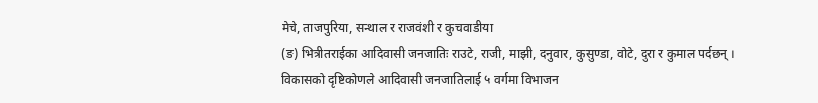मेचे, ताजपुरिया, सन्थाल र राजवंशी र कुचवाडीया
(ङ) भित्रीतराईका आदिवासी जनजातिः राउटे, राजी, माझी, दनुवार, कुसुण्डा, वोटे, दुरा र कुमाल पर्दछन् ।
विकासको दृष्टिकोणले आदिवासी जनजातिलाई ५ वर्गमा विभाजन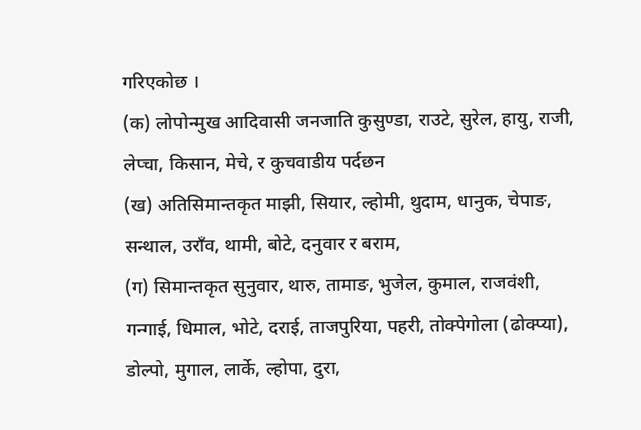गरिएकोछ ।
(क) लोपोन्मुख आदिवासी जनजाति कुसुण्डा, राउटे, सुरेल, हायु, राजी, लेप्चा, किसान, मेचे, र कुचवाडीय पर्दछन
(ख) अतिसिमान्तकृत माझी, सियार, ल्होमी, थुदाम, धानुक, चेपाङ, सन्थाल, उराँव, थामी, बोटे, दनुवार र बराम,
(ग) सिमान्तकृत सुनुवार, थारु, तामाङ, भुजेल, कुमाल, राजवंशी, गन्गाई, धिमाल, भोटे, दराई, ताजपुरिया, पहरी, तोक्पेगोला (ढोक्प्या), डोल्पो, मुगाल, लार्के, ल्होपा, दुरा,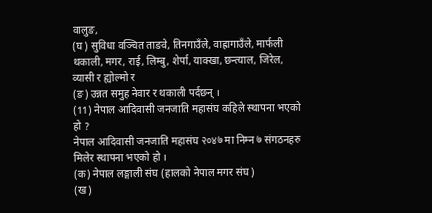वालुङ,
(घ) सुविधा वञ्चित ताङवे, तिनगाउँले, वाह्रागाउँले, मार्फली थकाली, मगर, राई, लिम्बु, शेर्पा, याक्खा, छन्त्याल, जिरेल, व्यासी र ह्योल्मो र
(ङ) उन्नत समुह नेवार र थकाली पर्दछन् ।
(11) नेपाल आदिवासी जनजाति महासंघ कहिले स्थापना भएको हो ?
नेपाल आदिवासी जनजाति महासंघ २०४७ मा निम्न ७ संगठनहरु मिलेर स्थापना भएको हो ।
(क) नेपाल लङ्गाली संघ (हालको नेपाल मगर संघ)
(ख)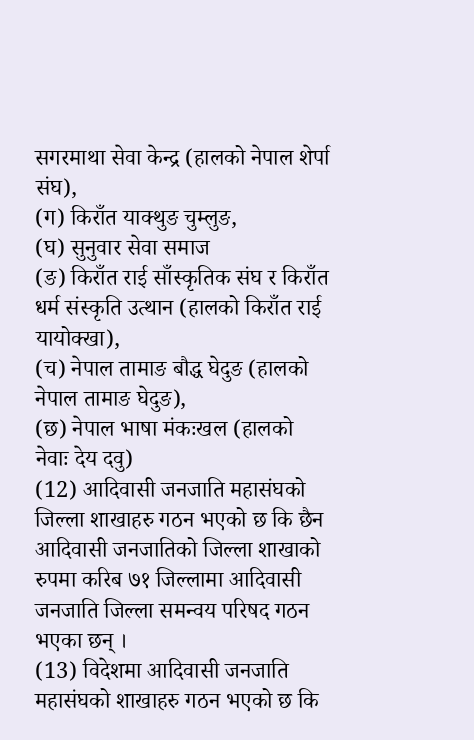सगरमाथा सेवा केन्द्र (हालको नेपाल शेर्पा संघ),
(ग) किराँत याक्थुङ चुम्लुङ,
(घ) सुनुवार सेवा समाज
(ङ) किराँत राई साँस्कृतिक संघ र किराँत धर्म संस्कृति उत्थान (हालको किराँत राई यायोक्खा),
(च) नेपाल तामाङ बौद्ध घेदुङ (हालको नेपाल तामाङ घेदुङ),
(छ) नेपाल भाषा मंकःखल (हालको नेवाः देय दवु)
(12) आदिवासी जनजाति महासंघको जिल्ला शाखाहरु गठन भएको छ कि छैन
आदिवासी जनजातिको जिल्ला शाखाको रुपमा करिब ७१ जिल्लामा आदिवासी जनजाति जिल्ला समन्वय परिषद गठन भएका छन् ।
(13) विदेशमा आदिवासी जनजाति महासंघको शाखाहरु गठन भएको छ कि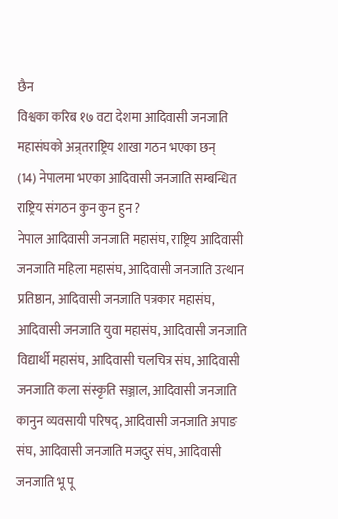छैन
विश्वका करिब १७ वटा देशमा आदिवासी जनजाति महासंघको अन्र्तराष्ट्रिय शाखा गठन भएका छन्
(14) नेपालमा भएका आदिवासी जनजाति सम्बन्धित राष्ट्रिय संगठन कुन कुन हुन ?
नेपाल आदिवासी जनजाति महासंघ, राष्ट्रिय आदिवासी जनजाति महिला महासंघ, आदिवासी जनजाति उत्थान प्रतिष्ठान, आदिवासी जनजाति पत्रकार महासंघ, आदिवासी जनजाति युवा महासंघ, आदिवासी जनजाति विद्यार्थी महासंघ, आदिवासी चलचित्र संघ, आदिवासी जनजाति कला संस्कृति सञ्जाल, आदिवासी जनजाति कानुन व्यवसायी परिषद्, आदिवासी जनजाति अपाङ संघ, आदिवासी जनजाति मजदुर संघ, आदिवासी जनजाति भू पू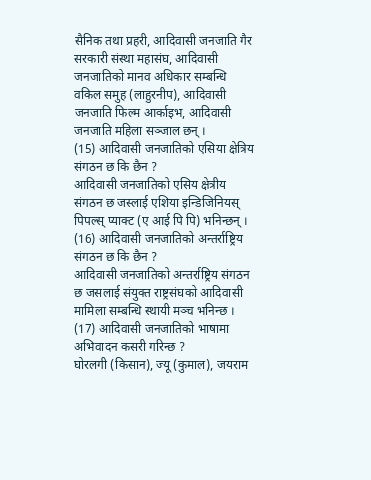सैनिक तथा प्रहरी, आदिवासी जनजाति गैर सरकारी संस्था महासंघ, आदिवासी जनजातिको मानव अधिकार सम्बन्धि वकिल समुह (लाहुरनीप), आदिवासी जनजाति फिल्म आर्काइभ, आदिवासी जनजाति महिला सञ्जाल छन् ।
(15) आदिवासी जनजातिको एसिया क्षेत्रिय संगठन छ कि छैन ?
आदिवासी जनजातिको एसिय क्षेत्रीय संगठन छ जस्लाई एशिया इन्डिजिनियस् पिपल्स् प्याक्ट (ए आई पि पि) भनिन्छन् ।
(16) आदिवासी जनजातिको अन्तर्राष्ट्रिय संगठन छ कि छैन ?
आदिवासी जनजातिको अन्तर्राष्ट्रिय संगठन छ जसलाई संयुक्त राष्ट्रसंघको आदिवासी मामिला सम्बन्धि स्थायी मञ्च भनिन्छ ।
(17) आदिवासी जनजातिको भाषामा अभिवादन कसरी गरिन्छ ?
घोरलगी (किसान), ज्यू (कुमाल), जयराम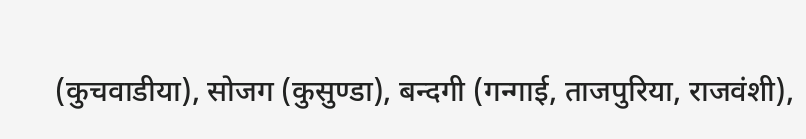(कुचवाडीया), सोजग (कुसुण्डा), बन्दगी (गन्गाई, ताजपुरिया, राजवंशी),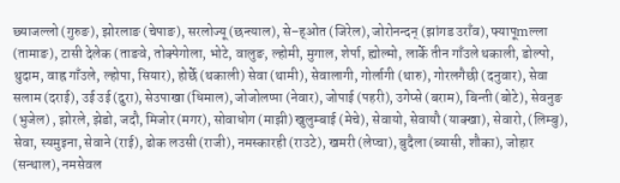छ्याजल्लो (गुरुङ), झोरलाङ (चेपाङ), सरलोज्यू (छन्त्याल), से–ह्ओत (जिरेल), जोरोनन्दन् (झांगड उराँव), फ्यापूmल्ला (तामाङ), टासी देलेक (ताङवे, तोक्पेगोला, भोटे, वालुङ, ल्होमी, मुगाल, शेर्पा, ह्योल्मो, लार्के तीन गाँउले थकाली, डोल्पो, थुदाम, वाह्र गाँउले, ल्होपा, सियार), होर्छे (थकाली) सेवा (थामी), सेवालागी, गोर्लागी (थारु), गोरलगैछी (दनुवार), सेवा सलाम (दराई), उई उई (दुरा), सेउपाखा (धिमाल), जोजोलप्पा (नेवार), जोपाई (पहरी), उगेप्से (बराम), बिन्ती (बोटे), सेवनुङ (भुजेल) , झोरले, झेडो, जदौ, मिजोर (मगर), सोवाधोग (माझी) खुलुम्बाई (मेचे), सेवायो, सेवायौ (याक्खा), सेवारो, (लिम्बु), सेवा, स्यमुइना, सेवाने (राई), ढोक लउसी (राजी), नमस्कारही (राउटे), खमरी (लेप्चा), बुदैला (ब्यासी, शौका), जोहार (सन्थाल), नमसेवल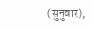(सुनुवार),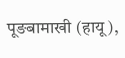पूङबामाखी (हायू),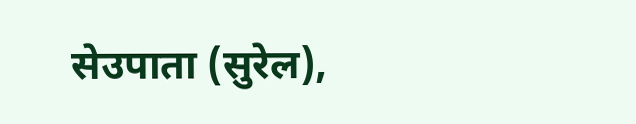सेउपाता (सुरेल),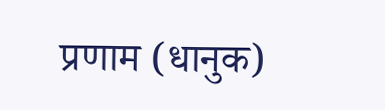प्रणाम (धानुक)